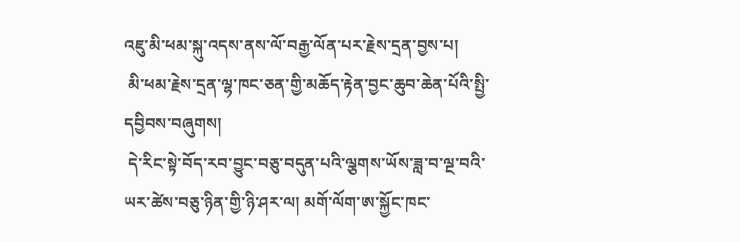འཇུ་མི་ཕམ་སྐུ་འདས་ནས་ལོ་བརྒྱ་ལོན་པར་རྗེས་དྲན་བྱས་པ།
 མི་ཕམ་རྗེས་དྲན་ལྷ་ཁང་ཅན་གྱི་མཆོད་རྟེན་བྱང་ཆུབ་ཆེན་པོའི་སྤྱི་དབྱིབས་བཞུགས།
 དེ་རིང་སྟེ་བོད་རབ་བྱུང་བཅུ་བདུན་པའི་ལྕགས་ཡོས་ཟླ་བ་ལྔ་བའི་ཡར་ཚེས་བཅུ་ཉིན་གྱི་ཉི་ཤར་ལ། མགོ་ལོག་ཨ་སྐྱོང་ཁང་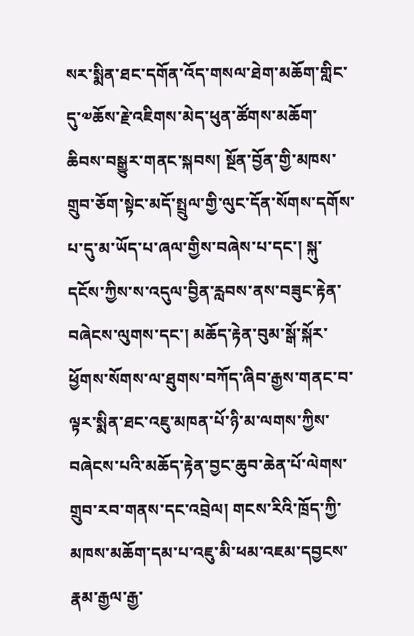སར་སྨིན་ཐང་དགོན་འོད་གསལ་ཐེག་མཆོག་གླིང་དུ་༧ཆོས་རྗེ་འཇིགས་མེད་ཕུན་ཚོགས་མཆོག་ཆིབས་བསྒྱུར་གནང་སྐབས། སྔོན་བྱོན་གྱི་མཁས་གྲུབ་ཅོག་སྟེང་མདོ་སྤྲུལ་གྱི་ལུང་དོན་སོགས་དགོས་པ་དུ་མ་ཡོད་པ་ཞལ་གྱིས་བཞེས་པ་དང་། སྐུ་དངོས་ཀྱིས་ས་འདུལ་བྱིན་རླབས་ནས་བཟུང་རྟེན་བཞེངས་ལུགས་དང་། མཆོད་རྟེན་བུམ་སྒོ་སྐོར་ཕྱོགས་སོགས་ལ་ཐུགས་བཀོད་ཞིབ་རྒྱས་གནང་བ་ལྟར་སྨིན་ཐང་འཇུ་མཁན་པོ་ཉི་མ་ལགས་ཀྱིས་བཞེངས་པའི་མཆོད་རྟེན་བྱང་ཆུབ་ཆེན་པོ་ལེགས་གྲུབ་རབ་གནས་དང་འབྲེལ། གངས་རིའི་ཁྲོད་ཀྱི་མཁས་མཆོག་དམ་པ་འཇུ་མི་ཕམ་འཇམ་དབྱངས་རྣམ་རྒྱལ་རྒྱ་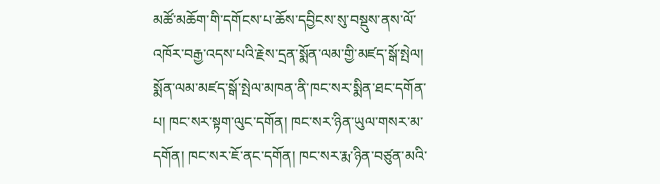མཚོ་མཆོག་གི་དགོངས་པ་ཆོས་དབྱིངས་སུ་བསྡུས་ནས་ལོ་འཁོར་བརྒྱ་འདས་པའི་རྗེས་དྲན་སྨོན་ལམ་གྱི་མཛད་སྒོ་སྤེལ། སྨོན་ལམ་མཛད་སྒོ་སྤེལ་མཁན་ནི་ཁང་སར་སྨིན་ཐང་དགོན་པ། ཁང་སར་སྟག་ལུང་དགོན། ཁང་སར་ཉིན་ཡུལ་གསར་མ་དགོན། ཁང་སར་ཇོ་ནང་དགོན། ཁང་སར་རྨ་ཉིན་བཙུན་མའི་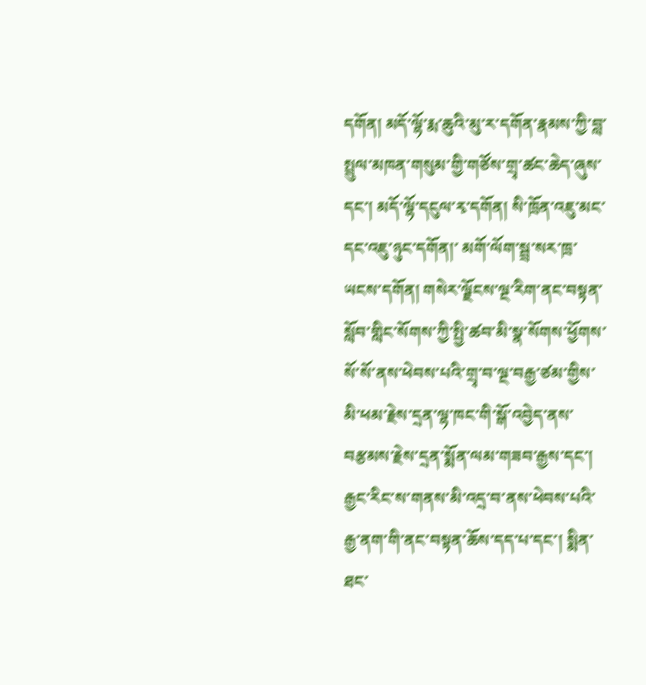དགོན། མདོ་ལྷོ་རྨ་ཆུའི་མུ་ར་དགོན་རྣམས་ཀྱི་བླ་སྤྲུལ་མཁན་གསུམ་གྱི་གཙོས་གྲྭ་ཚང་ཆེད་ཞུས་དང་། མདོ་ལྷོ་དངུལ་རྭ་དགོན། སི་ཁྲོན་འཇུ་མང་དང་འཇུ་ཉུང་དགོན།་ མགོ་ལོག་སྦྲ་སར་ཁྲ་ཡངས་དགོན། གསེར་ལྗོངས་ལྔ་རིག་ནང་བསྟན་སློབ་གླིང་སོགས་ཀྱི་སྤྱི་ཚབ་མི་སྣ་སོགས་ཕྱོགས་སོ་སོ་ནས་ཕེབས་པའི་གྲྭ་བ་ལྔ་བརྒྱ་ཙམ་གྱིས་མི་ཕམ་རྗེས་དྲན་ལྷ་ཁང་གི་སྒོ་འབྱེད་ནས་བརྩམས་རྗེས་དྲན་སྨོན་ལམ་གཟབ་རྒྱས་དང་། རྒྱང་རིང་ས་གནས་མི་འདྲ་བ་ནས་ཕེབས་པའི་རྒྱ་ནག་གི་ནང་བསྟན་ཆོས་དད་པ་དང་། སྨིན་ཐང་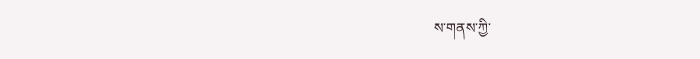ས་གནས་ཀྱི་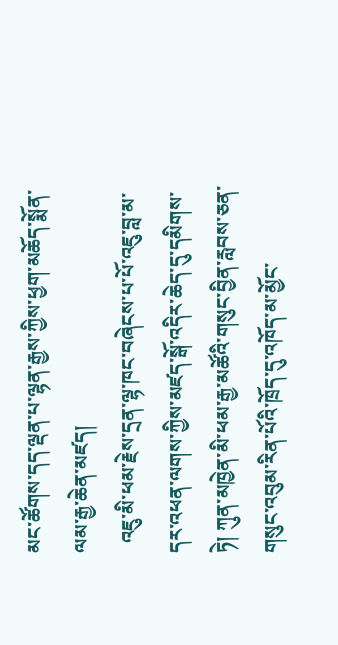མང་ཚོགས་དད་ལྡན་པ་ལྷན་རྒྱས་ཀྱིས་ཕྱག་མཆོད་སྨོན་ལམ་རྒྱ་ཆེན་མཛད།
  འཇུ་མི་ཕམ་རྗེས་དྲན་ལྷ་ཁང་བཞེངས་པ་པོ་འཇུ་བླ་མ་དར་འཕན་ལགས་ཀྱིས་མཛད་སྒོ་འདིར་ཆེད་དུ་དམིགས་ཏེ། ཀུན་མཁྱེན་མི་ཕམ་རྒྱ་མཚོའི་གསུང་བྱིན་རླབས་ཅན་གསུང་འབུམ་རིན་པོའི་ཁྲོད་དུ་འཁོད་མ་མྱོང་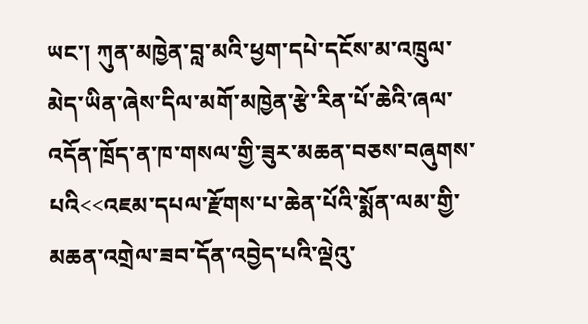ཡང་། ཀུན་མཁྱེན་བླ་མའི་ཕྱག་དཔེ་དངོས་མ་འཁྲུལ་མེད་ཡིན་ཞེས་དིལ་མགོ་མཁྱེན་རྩེ་རིན་པོ་ཆེའི་ཞལ་འདོན་ཁྲོད་ན་ཁ་གསལ་གྱི་ཟུར་མཆན་བཅས་བཞུགས་པའི<<འཇམ་དཔལ་རྫོགས་པ་ཆེན་པོའི་སྨོན་ལམ་གྱི་མཆན་འགྲེལ་ཟབ་དོན་འབྱེད་པའི་ལྡེའུ་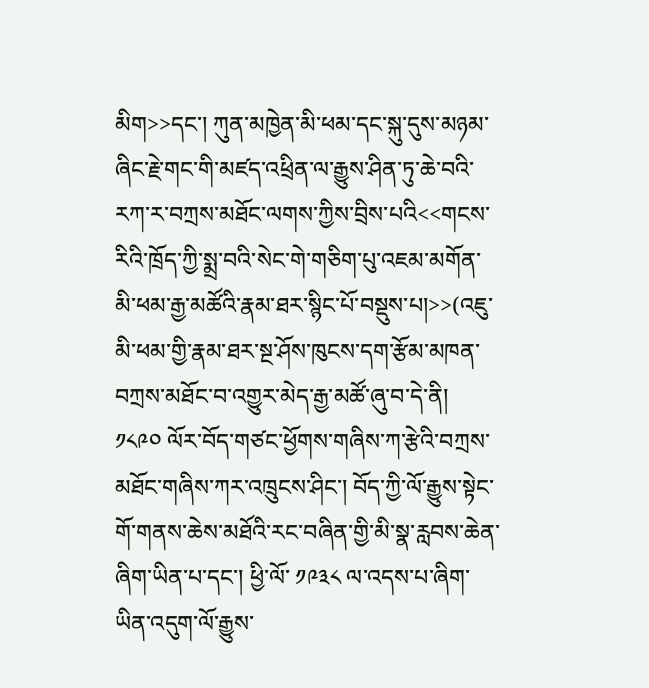མིག>>དང་། ཀུན་མཁྱེན་མི་ཕམ་དང་སྐུ་དུས་མཉམ་ཞིང་རྗེ་གང་གི་མཛད་འཕྲིན་ལ་རྒྱུས་ཤིན་ཏུ་ཆེ་བའི་རཀ་ར་བཀྲས་མཐོང་ལགས་ཀྱིས་བྲིས་པའི<<གངས་རིའི་ཁྲོད་ཀྱི་སྨྲ་བའི་སེང་གེ་གཅིག་པུ་འཇམ་མགོན་མི་ཕམ་རྒྱ་མཚོའི་རྣམ་ཐར་སྙིང་པོ་བསྡུས་པ།>>(འཇུ་མི་ཕམ་གྱི་རྣམ་ཐར་སྔ་ཤོས་ཁུངས་དག་རྩོམ་མཁན་བཀྲས་མཐོང་བ་འགྱུར་མེད་རྒྱ་མཚོ་ཞུ་བ་དེ་ནི། ༡༨༩༠ ལོར་བོད་གཙང་ཕྱོགས་གཞིས་ཀ་རྩེའི་བཀྲས་མཐོང་གཞིས་ཀར་འཁྲུངས་ཤིང་། བོད་ཀྱི་ལོ་རྒྱུས་སྟེང་གོ་གནས་ཆེས་མཐོའི་རང་བཞིན་གྱི་མི་སྣ་རླབས་ཆེན་ཞིག་ཡིན་པ་དང་། ཕྱི་ལོ་ ༡༩༣༨ ལ་འདས་པ་ཞིག་ཡིན་འདུག་ལོ་རྒྱུས་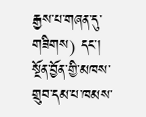རྒྱས་པ་གཞན་དུ་གཟིགས) དང་། སྔོན་བྱོན་གྱི་མཁས་གྲུབ་དམ་པ་ཁམས་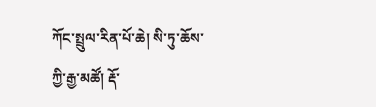ཀོང་སྤྲུལ་རིན་པོ་ཆེ། སི་ཏུ་ཆོས་ཀྱི་རྒྱ་མཚོ། རྡོ་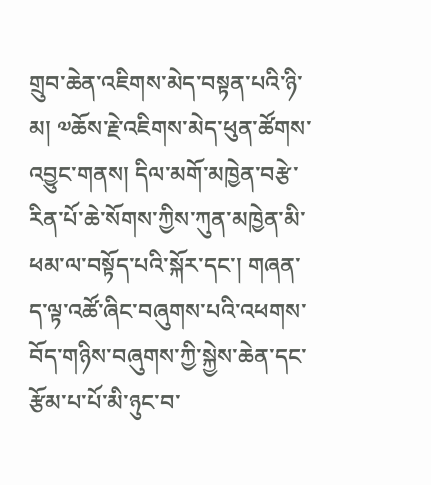གྲུབ་ཆེན་འཇིགས་མེད་བསྟན་པའི་ཉི་མ། ༧ཆོས་རྗེ་འཇིགས་མེད་ཕུན་ཚོགས་འབྱུང་གནས། དིལ་མགོ་མཁྱེན་བརྩེ་རིན་པོ་ཆེ་སོགས་ཀྱིས་ཀུན་མཁྱེན་མི་ཕམ་ལ་བསྟོད་པའི་སྐོར་དང་། གཞན་ད་ལྟ་འཚོ་ཞིང་བཞུགས་པའི་འཕགས་བོད་གཉིས་བཞུགས་ཀྱི་སྐྱེས་ཆེན་དང་རྩོམ་པ་པོ་མི་ཉུང་བ་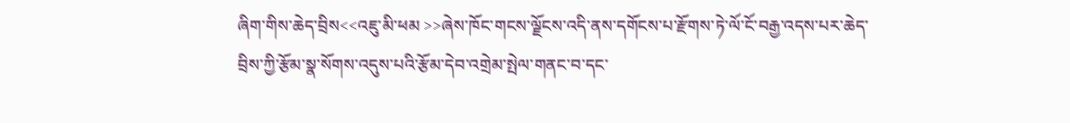ཞིག་གིས་ཆེད་བྲིས<<འཇུ་མི་ཕམ >>ཞེས་ཁོང་གངས་ལྗོངས་འདི་ནས་དགོངས་པ་རྫོགས་ཏེ་ལོ་ངོ་བརྒྱ་འདས་པར་ཆེད་བྲིས་ཀྱི་རྩོམ་སྣ་སོགས་འདུས་པའི་རྩོམ་དེབ་འགྲེམ་སྤེལ་གནང་བ་དང་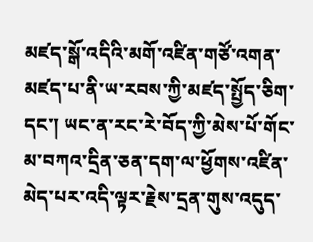མཛད་སྒོ་འདིའི་མགོ་འཛིན་གཙོ་འགན་མཛད་པ་ནི་ཡ་རབས་ཀྱི་མཛད་སྤྱོད་ཅིག་དང་། ཡང་ན་རང་རེ་བོད་ཀྱི་མེས་པོ་གོང་མ་བཀའ་དྲིན་ཅན་དག་ལ་ཕྱོགས་འཛིན་མེད་པར་འདི་ལྟར་རྗེས་དྲན་གུས་འདུད་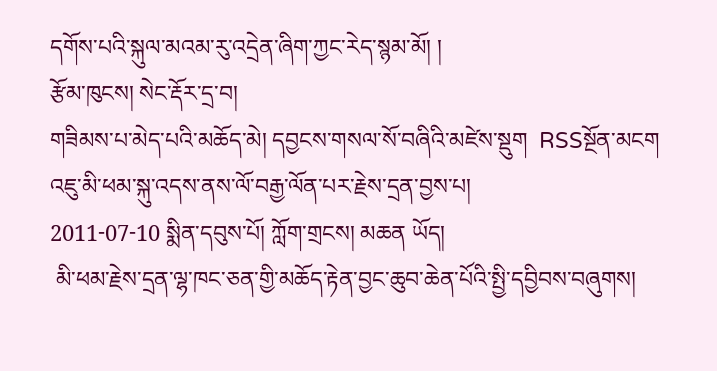དགོས་པའི་སྐུལ་མའམ་རུ་འདྲེན་ཞིག་ཀྱང་རེད་སྙམ་མོ། །
རྩོམ་ཁུངས། སེང་རྡོར་དྲ་བ།
གཟིམས་པ་མེད་པའི་མཆོད་མེ། དབྱངས་གསལ་སོ་བཞིའི་མཛེས་སྡུག  RSSསྔོན་མངག
འཇུ་མི་ཕམ་སྐུ་འདས་ནས་ལོ་བརྒྱ་ལོན་པར་རྗེས་དྲན་བྱས་པ།
2011-07-10 སྨིན་དབུས་པོ། ཀློག་གྲངས། མཆན ཡོད།
 མི་ཕམ་རྗེས་དྲན་ལྷ་ཁང་ཅན་གྱི་མཆོད་རྟེན་བྱང་ཆུབ་ཆེན་པོའི་སྤྱི་དབྱིབས་བཞུགས།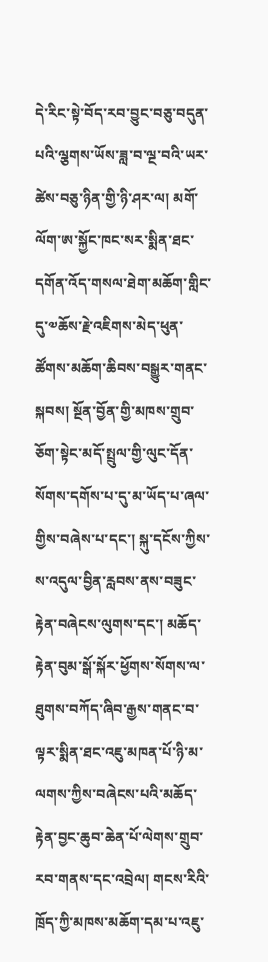དེ་རིང་སྟེ་བོད་རབ་བྱུང་བཅུ་བདུན་པའི་ལྕགས་ཡོས་ཟླ་བ་ལྔ་བའི་ཡར་ཚེས་བཅུ་ཉིན་གྱི་ཉི་ཤར་ལ། མགོ་ལོག་ཨ་སྐྱོང་ཁང་སར་སྨིན་ཐང་དགོན་འོད་གསལ་ཐེག་མཆོག་གླིང་དུ་༧ཆོས་རྗེ་འཇིགས་མེད་ཕུན་ཚོགས་མཆོག་ཆིབས་བསྒྱུར་གནང་སྐབས། སྔོན་བྱོན་གྱི་མཁས་གྲུབ་ཅོག་སྟེང་མདོ་སྤྲུལ་གྱི་ལུང་དོན་སོགས་དགོས་པ་དུ་མ་ཡོད་པ་ཞལ་གྱིས་བཞེས་པ་དང་། སྐུ་དངོས་ཀྱིས་ས་འདུལ་བྱིན་རླབས་ནས་བཟུང་རྟེན་བཞེངས་ལུགས་དང་། མཆོད་རྟེན་བུམ་སྒོ་སྐོར་ཕྱོགས་སོགས་ལ་ཐུགས་བཀོད་ཞིབ་རྒྱས་གནང་བ་ལྟར་སྨིན་ཐང་འཇུ་མཁན་པོ་ཉི་མ་ལགས་ཀྱིས་བཞེངས་པའི་མཆོད་རྟེན་བྱང་ཆུབ་ཆེན་པོ་ལེགས་གྲུབ་རབ་གནས་དང་འབྲེལ། གངས་རིའི་ཁྲོད་ཀྱི་མཁས་མཆོག་དམ་པ་འཇུ་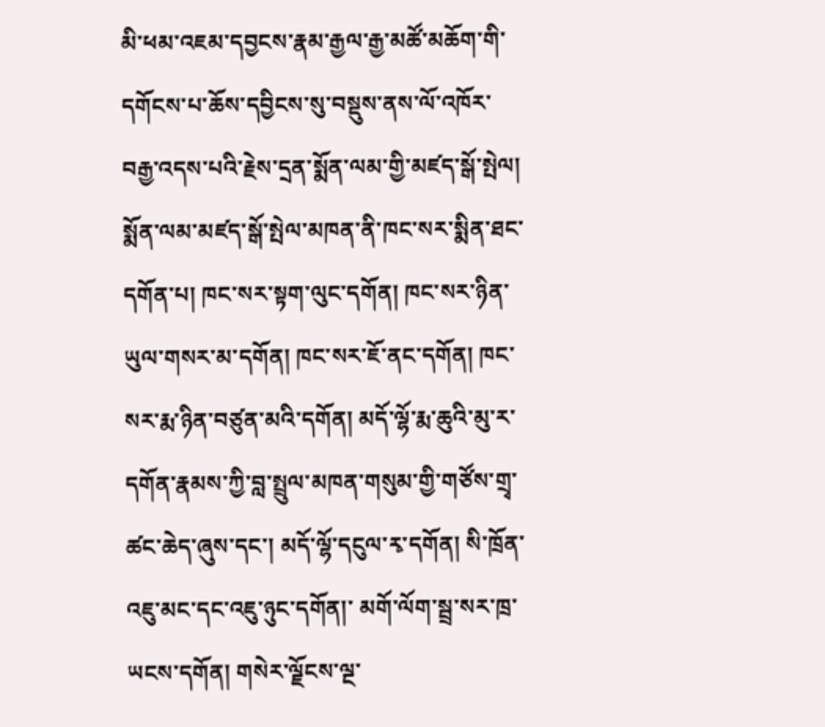མི་ཕམ་འཇམ་དབྱངས་རྣམ་རྒྱལ་རྒྱ་མཚོ་མཆོག་གི་དགོངས་པ་ཆོས་དབྱིངས་སུ་བསྡུས་ནས་ལོ་འཁོར་བརྒྱ་འདས་པའི་རྗེས་དྲན་སྨོན་ལམ་གྱི་མཛད་སྒོ་སྤེལ། སྨོན་ལམ་མཛད་སྒོ་སྤེལ་མཁན་ནི་ཁང་སར་སྨིན་ཐང་དགོན་པ། ཁང་སར་སྟག་ལུང་དགོན། ཁང་སར་ཉིན་ཡུལ་གསར་མ་དགོན། ཁང་སར་ཇོ་ནང་དགོན། ཁང་སར་རྨ་ཉིན་བཙུན་མའི་དགོན། མདོ་ལྷོ་རྨ་ཆུའི་མུ་ར་དགོན་རྣམས་ཀྱི་བླ་སྤྲུལ་མཁན་གསུམ་གྱི་གཙོས་གྲྭ་ཚང་ཆེད་ཞུས་དང་། མདོ་ལྷོ་དངུལ་རྭ་དགོན། སི་ཁྲོན་འཇུ་མང་དང་འཇུ་ཉུང་དགོན།་ མགོ་ལོག་སྦྲ་སར་ཁྲ་ཡངས་དགོན། གསེར་ལྗོངས་ལྔ་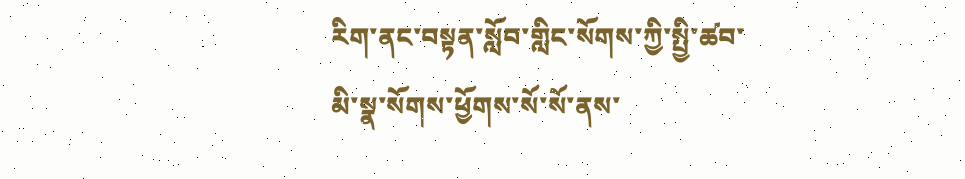རིག་ནང་བསྟན་སློབ་གླིང་སོགས་ཀྱི་སྤྱི་ཚབ་མི་སྣ་སོགས་ཕྱོགས་སོ་སོ་ནས་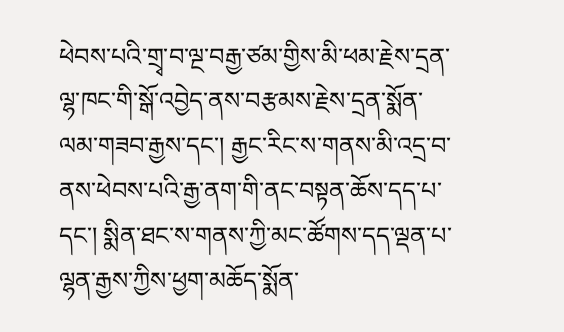ཕེབས་པའི་གྲྭ་བ་ལྔ་བརྒྱ་ཙམ་གྱིས་མི་ཕམ་རྗེས་དྲན་ལྷ་ཁང་གི་སྒོ་འབྱེད་ནས་བརྩམས་རྗེས་དྲན་སྨོན་ལམ་གཟབ་རྒྱས་དང་། རྒྱང་རིང་ས་གནས་མི་འདྲ་བ་ནས་ཕེབས་པའི་རྒྱ་ནག་གི་ནང་བསྟན་ཆོས་དད་པ་དང་། སྨིན་ཐང་ས་གནས་ཀྱི་མང་ཚོགས་དད་ལྡན་པ་ལྷན་རྒྱས་ཀྱིས་ཕྱག་མཆོད་སྨོན་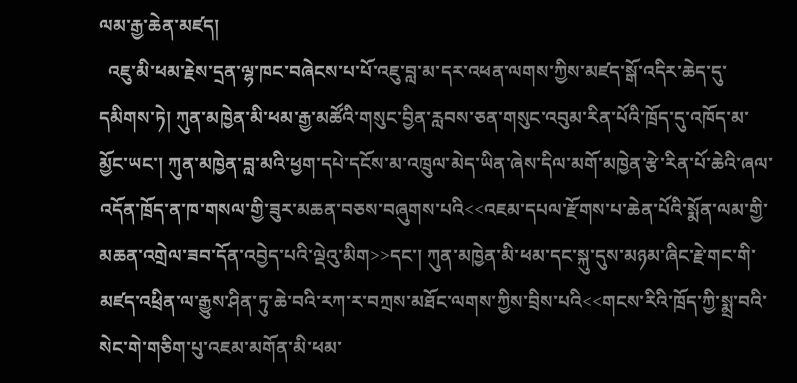ལམ་རྒྱ་ཆེན་མཛད།
  འཇུ་མི་ཕམ་རྗེས་དྲན་ལྷ་ཁང་བཞེངས་པ་པོ་འཇུ་བླ་མ་དར་འཕན་ལགས་ཀྱིས་མཛད་སྒོ་འདིར་ཆེད་དུ་དམིགས་ཏེ། ཀུན་མཁྱེན་མི་ཕམ་རྒྱ་མཚོའི་གསུང་བྱིན་རླབས་ཅན་གསུང་འབུམ་རིན་པོའི་ཁྲོད་དུ་འཁོད་མ་མྱོང་ཡང་། ཀུན་མཁྱེན་བླ་མའི་ཕྱག་དཔེ་དངོས་མ་འཁྲུལ་མེད་ཡིན་ཞེས་དིལ་མགོ་མཁྱེན་རྩེ་རིན་པོ་ཆེའི་ཞལ་འདོན་ཁྲོད་ན་ཁ་གསལ་གྱི་ཟུར་མཆན་བཅས་བཞུགས་པའི<<འཇམ་དཔལ་རྫོགས་པ་ཆེན་པོའི་སྨོན་ལམ་གྱི་མཆན་འགྲེལ་ཟབ་དོན་འབྱེད་པའི་ལྡེའུ་མིག>>དང་། ཀུན་མཁྱེན་མི་ཕམ་དང་སྐུ་དུས་མཉམ་ཞིང་རྗེ་གང་གི་མཛད་འཕྲིན་ལ་རྒྱུས་ཤིན་ཏུ་ཆེ་བའི་རཀ་ར་བཀྲས་མཐོང་ལགས་ཀྱིས་བྲིས་པའི<<གངས་རིའི་ཁྲོད་ཀྱི་སྨྲ་བའི་སེང་གེ་གཅིག་པུ་འཇམ་མགོན་མི་ཕམ་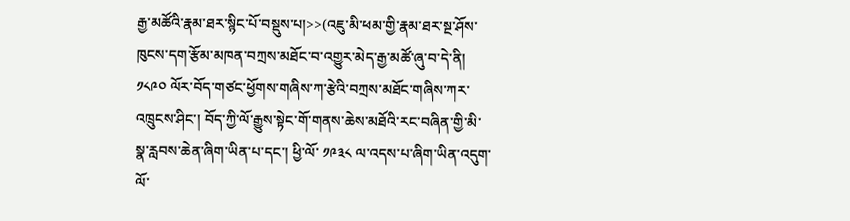རྒྱ་མཚོའི་རྣམ་ཐར་སྙིང་པོ་བསྡུས་པ།>>(འཇུ་མི་ཕམ་གྱི་རྣམ་ཐར་སྔ་ཤོས་ཁུངས་དག་རྩོམ་མཁན་བཀྲས་མཐོང་བ་འགྱུར་མེད་རྒྱ་མཚོ་ཞུ་བ་དེ་ནི། ༡༨༩༠ ལོར་བོད་གཙང་ཕྱོགས་གཞིས་ཀ་རྩེའི་བཀྲས་མཐོང་གཞིས་ཀར་འཁྲུངས་ཤིང་། བོད་ཀྱི་ལོ་རྒྱུས་སྟེང་གོ་གནས་ཆེས་མཐོའི་རང་བཞིན་གྱི་མི་སྣ་རླབས་ཆེན་ཞིག་ཡིན་པ་དང་། ཕྱི་ལོ་ ༡༩༣༨ ལ་འདས་པ་ཞིག་ཡིན་འདུག་ལོ་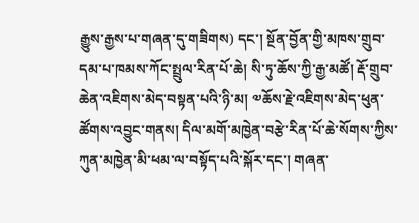རྒྱུས་རྒྱས་པ་གཞན་དུ་གཟིགས) དང་། སྔོན་བྱོན་གྱི་མཁས་གྲུབ་དམ་པ་ཁམས་ཀོང་སྤྲུལ་རིན་པོ་ཆེ། སི་ཏུ་ཆོས་ཀྱི་རྒྱ་མཚོ། རྡོ་གྲུབ་ཆེན་འཇིགས་མེད་བསྟན་པའི་ཉི་མ། ༧ཆོས་རྗེ་འཇིགས་མེད་ཕུན་ཚོགས་འབྱུང་གནས། དིལ་མགོ་མཁྱེན་བརྩེ་རིན་པོ་ཆེ་སོགས་ཀྱིས་ཀུན་མཁྱེན་མི་ཕམ་ལ་བསྟོད་པའི་སྐོར་དང་། གཞན་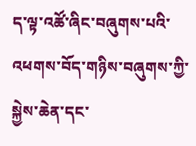ད་ལྟ་འཚོ་ཞིང་བཞུགས་པའི་འཕགས་བོད་གཉིས་བཞུགས་ཀྱི་སྐྱེས་ཆེན་དང་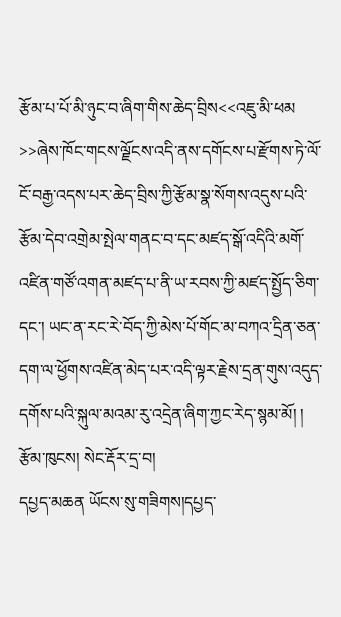རྩོམ་པ་པོ་མི་ཉུང་བ་ཞིག་གིས་ཆེད་བྲིས<<འཇུ་མི་ཕམ >>ཞེས་ཁོང་གངས་ལྗོངས་འདི་ནས་དགོངས་པ་རྫོགས་ཏེ་ལོ་ངོ་བརྒྱ་འདས་པར་ཆེད་བྲིས་ཀྱི་རྩོམ་སྣ་སོགས་འདུས་པའི་རྩོམ་དེབ་འགྲེམ་སྤེལ་གནང་བ་དང་མཛད་སྒོ་འདིའི་མགོ་འཛིན་གཙོ་འགན་མཛད་པ་ནི་ཡ་རབས་ཀྱི་མཛད་སྤྱོད་ཅིག་དང་། ཡང་ན་རང་རེ་བོད་ཀྱི་མེས་པོ་གོང་མ་བཀའ་དྲིན་ཅན་དག་ལ་ཕྱོགས་འཛིན་མེད་པར་འདི་ལྟར་རྗེས་དྲན་གུས་འདུད་དགོས་པའི་སྐུལ་མའམ་རུ་འདྲེན་ཞིག་ཀྱང་རེད་སྙམ་མོ། །
རྩོམ་ཁུངས། སེང་རྡོར་དྲ་བ།
དཔྱད་མཆན ཡོངས་སུ་གཟིགས།དཔྱད་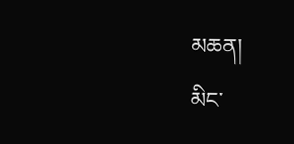མཆན།
མིང་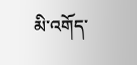མི་འགོད་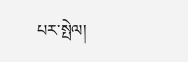པར་སྤེལ།